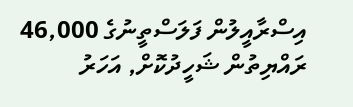އިސްރާއީލުން ފަލަސްތީނުގެ 46,000 ރައްޔިތުން ޝަހީދުކޮށް, އަހަރު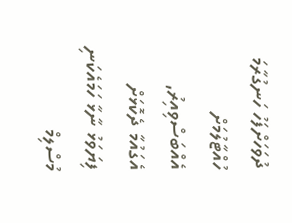ދުވަހަށްފަހު ހަނގުރާމަ ހުއްޓާލުމަށް އެއްބަސްވިއިރު, އެގައުމާ ދެކޮޅަށް ފިޔަވަޅު ނާޅާ ހަމައެކަނި މުސްލިމް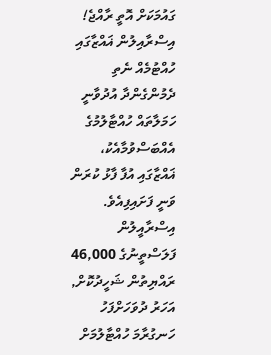ގައުމަކަށް އޮތީ ރާއްޖެ!
އިސްރާއިލުން ޣައްޒާގައި ހުއްޓުމެއް ނެތި ދެމުންގެންދާ އުދުވާނީ ހަމަލާތައް ހުއްޓާލުމުގެ އެއްބަސްވުމާއެކު، ޣައްޒާގައި އުފާ ފާޅު ކުރަން ވަނީ ފަށައިފިއެވެ.
އިސްރާއީލުން ފަލަސްތީނުގެ 46,000 ރައްޔިތުން ޝަހީދުކޮށް, އަހަރު ދުވަހަށްފަހު ހަނގުރާމަ ހުއްޓާލުމަށް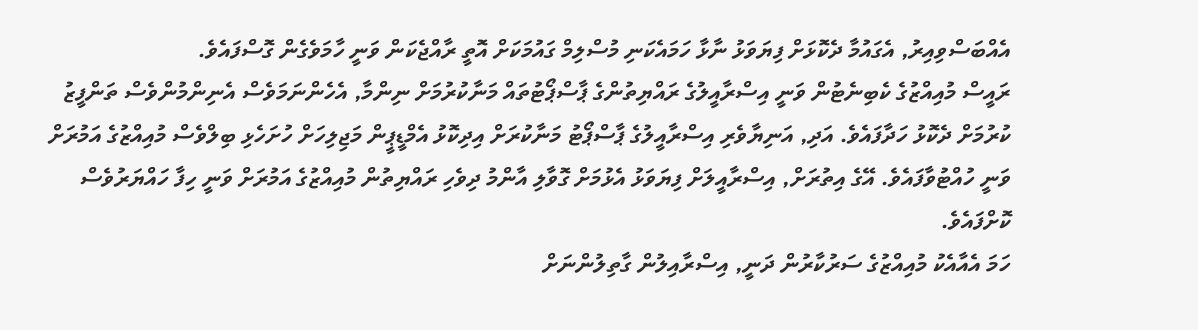އެއްބަސްވިއިރު, އެގައުމާ ދެކޮޅަށް ފިޔަވަޅު ނާޅާ ހަމައެކަނި މުސްލިމް ގައުމަކަށް އޮތީ ރާއްޖެކަން ވަނީ ހާމަވެގެން ގޮސްފައެވެ.
ރައީސް މުއިއްޒުގެ ކެބިނެޓުން ވަނީ އިސްރާއީލުގެ ރައްޔިތުންގެ ޕާސްޕޯޓުތައް މަނާކުރުމަށް ނިންމާ, އެހެންނަމަވެސް އެނިންމުންވެސް ތަންފީޒު ކުރުމަށް ދެކޮޅު ހަދާފައެވެ. އަދި, އަނިޔާވެރި އިސްރާއީލުގެ ޕާސްޕޯޓު މަނާކުރަށް އިދިކޮޅު އެމްޑީޕީން މަޖިލިހަށް ހުށަހެޅި ބިލްވެސް މުއިއްޒުގެ އަމުރަށް ވަނީ ހުއްޓުވާފައެވެ. އޭގެ އިތުރަށް, އިސްރާއީލަށް ފިޔަވަޅު އެޅުމަށް ގޮވާލި އާންމު ދިވެހި ރައްޔިތުން މުއިއްޒުގެ އަމުރަށް ވަނީ ހިފާ ހައްޔަރުވެސް ކޮށްފައެވެ.
ހަމަ އެއާއެކު މުއިއްޒުގެ ސަރުކާރުން ދަނީ, އިސްރާއިލުން ގާތިލުންނަށް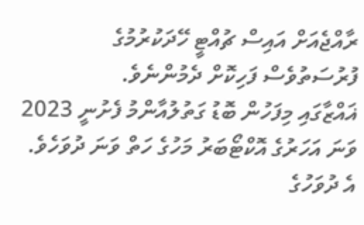ރާއްޖެއަށް އައިސް ޗުއްޓީ ހޭދަކުރުމުގެ ފުރުސަތުވެސް ފަހިކޮށް ދެމުންނެވެ.
ޣައްޒާގައި މިފަހުން ބޮޑު ގަތުލުއާންމު ފެށުނީ 2023 ވަނަ އަހަރުގެ އޮކްޓޯބަރު މަހުގެ ހަތް ވަނަ ދުވަހެވެ. އެ ދުވަހުގެ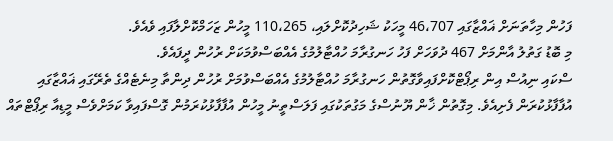ފަހުން މިހާތަނަށް ޣައްޒާގައި 46،707 މީހަކު ޝަހިދުކޮށްލައި، 110،265 މީހުން ޒަހަމްކޮށްލާފައި ވެއެވެ.
މި ބޮޑު ގަތުލު އާންމަށް 467 ދުވަހަށް ފަހު ހަނގުރާމަ ހުއްޓާލުމުގެ އެއްބަސްވުމަކަށް ރުހުން ދީފައެވެ.
ސްކައި ނިއުސް އިން ރިޕޯޓްކޮށްފައިވާގޮތުން ހަނގުރާމަ ހުއްޓާލުމުގެ އެއްބަސްވުމަށް ރުހުން ދިންތާ މިނެޓެއްގެ ތެރޭގައި ޣައްޒާގައި އުފާފާޅުކުރަން ފެށިއެވެ. މިގޮތުން ޚާން ޔޫނުސްގެ މަގުތަކުގައި ފަލަސްތީނު މީހުން އުފާފާޅުކުރަމުން ގޮސްފައިވާ ކަމަށްވެސް މީޑިއާ ރިޕޯޓްތައް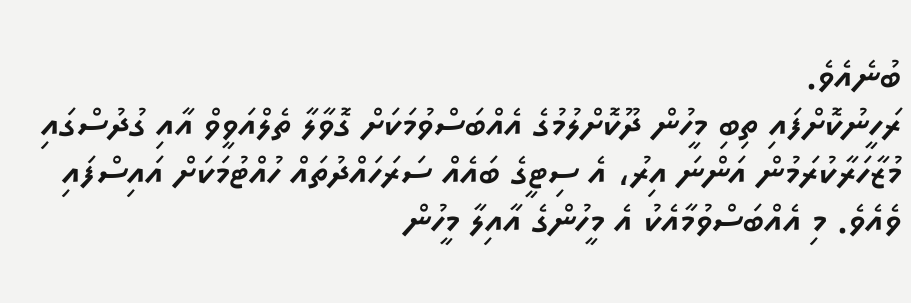ބުނެއެވެ.
ރަހީނުކޮށްފައި ތިބި މީހުން ދޫކޮށްލުމުގެ އެއްބަސްވުމަކަށް ގޮވާލާ ތެލްއަވީވް އާއި ގުދުސްގައި މުޒާހަރާކުރަމުން އަންނަ އިރު، އެ ސިޓީގެ ބައެއް ސަރަހައްދުތައް ހުއްޓުމަކަށް އައިސްފައި ވެއެވެ. މި އެއްބަސްވުމާއެކު އެ މީހުންގެ އާއިލާ މީހުން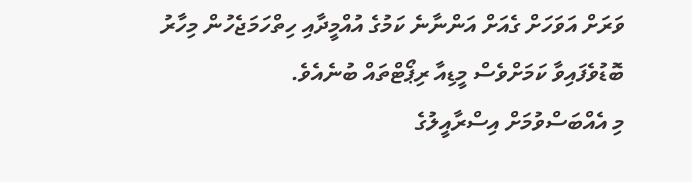ވަރަށް އަވަހަށް ގެއަށް އަންނާނެ ކަމުގެ އުއްމީދާއި ހިތްހަމަޖެހުން މިހާރު ބޮޑުވެފައިވާ ކަމަށްވެސް މީޑިއާ ރިޕޯޓްތައް ބުނެއެވެ.
މި އެއްބަސްވުމަށް އިސްރާއީލުގެ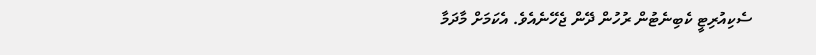ސެކިއުރިޓީ ކެބިނެޓުން ރުހުން ދޭން ޖެހޭނެއެވެ. އެކަމަށް މާދަމާ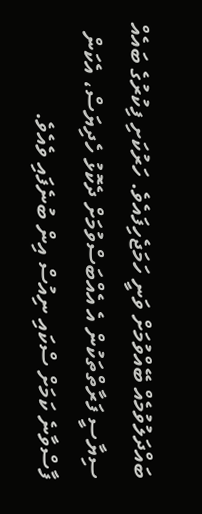ބައްދަލުވުމެއް ބޭއްވުމަށް ވަނީ ހަމަޖެހިފައެވެ. ހަރުކަށި ފިކުރުގެ ބައެއް ސިޔާސީ ފަރާތްތަކުން އެ އެއްބަސްވުމަށް ދެކޮޅު ހެދިޔަސް، އެކަން ފާސްވާނެ ކަމަށް ސްކައި ނިއުސް އިން ބުނެފައި ވެއެވެ.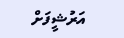އަރުޝީފަށް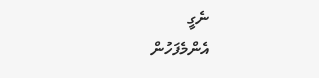ނެގީ
އެންމެފަހުން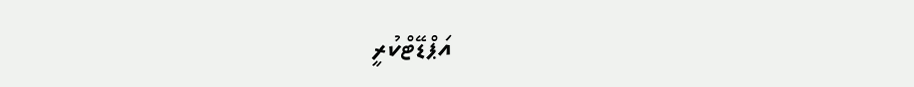އަޕްޑޭޓްކުރީ